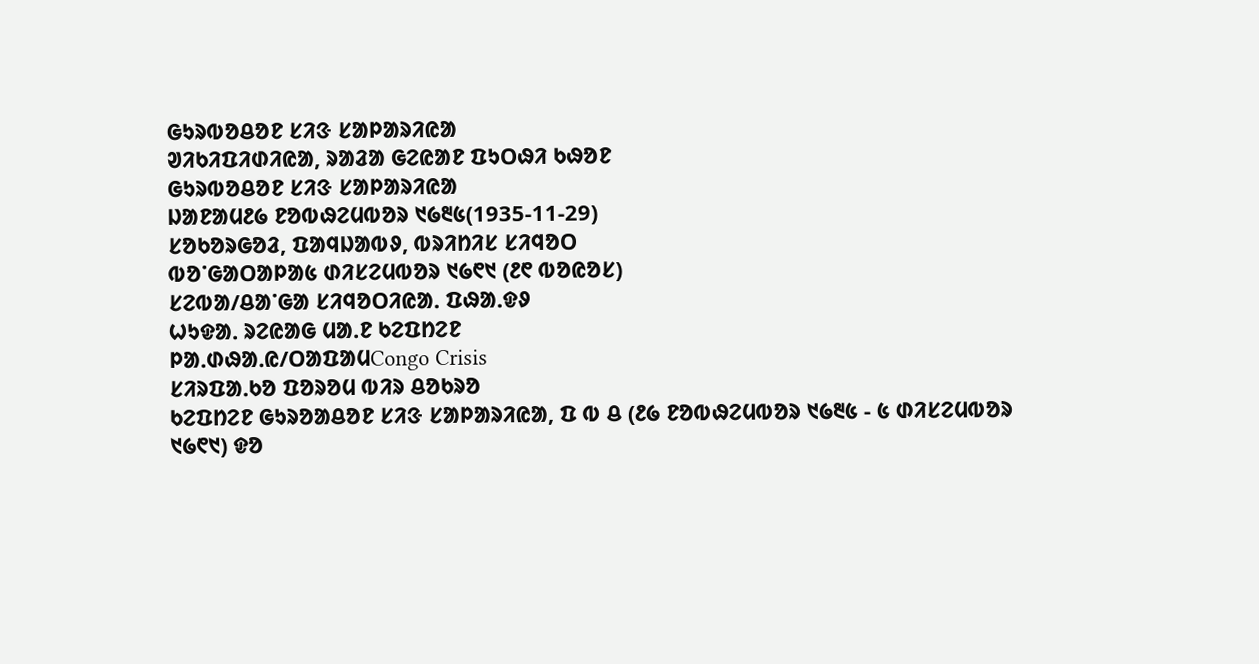ᱜᱩᱨᱵᱚᱪᱚᱱ ᱥᱤᱝ ᱥᱟᱞᱟᱨᱤᱭᱟ
ᱣᱤᱠᱤᱯᱤᱰᱤᱭᱟ, ᱨᱟᱲᱟ ᱜᱮᱭᱟᱱ ᱯᱩᱛᱷᱤ ᱠᱷᱚᱱ
ᱜᱩᱨᱵᱚᱪᱚᱱ ᱥᱤᱝ ᱥᱟᱞᱟᱨᱤᱭᱟ
ᱡᱟᱱᱟᱢ᱒᱙ ᱱᱚᱵᱷᱮᱢᱵᱚᱨ ᱑᱙᱓᱕(1935-11-29)
ᱥᱚᱠᱚᱨᱜᱚᱲ, ᱯᱟᱧᱡᱟᱵᱽ, ᱵᱨᱤᱴᱤᱥ ᱥᱤᱧᱚᱛ
ᱵᱚᱸᱜᱟᱛᱟᱞᱟ᱕ ᱰᱤᱥᱮᱢᱵᱚᱨ ᱑᱙᱖᱑ (᱒᱖ ᱵᱚᱭᱚᱥ)
ᱥᱮᱵᱟ/ᱪᱟᱸᱜᱟ ᱥᱤᱧᱚᱛᱤᱭᱟᱹ ᱯᱷᱟᱹᱫᱽ
ᱦᱩᱫᱟᱹ ᱨᱮᱭᱟᱜ ᱢᱟᱹᱱ ᱠᱮᱯᱴᱮᱱ
ᱞᱟᱹᱰᱷᱟᱹᱭ/ᱛᱟᱯᱟᱢCongo Crisis
ᱥᱤᱨᱯᱟᱹᱠᱚ ᱯᱚᱨᱚᱢ ᱵᱤᱨ ᱪᱚᱠᱨᱚ
ᱠᱮᱯᱴᱮᱱ ᱜᱩᱨᱚᱟᱪᱚᱱ ᱥᱤᱝ ᱥᱟᱞᱟᱨᱤᱭᱟ, ᱯ ᱵ ᱪ (᱒᱙ ᱱᱚᱵᱷᱮᱢᱵᱚᱨ ᱑᱙᱓᱕ - ᱕ ᱰᱤᱥᱮᱢᱵᱚᱨ ᱑᱙᱖᱑) ᱫᱚ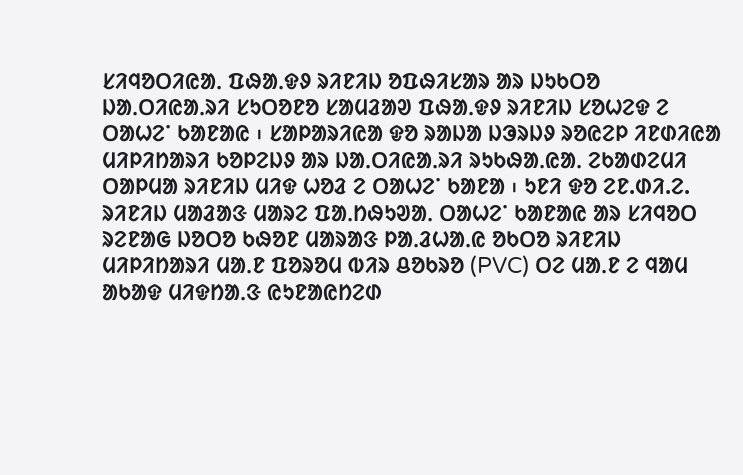ᱥᱤᱧᱚᱛᱤᱭᱟᱹ ᱯᱷᱟᱹᱫᱽ ᱨᱤᱱᱤᱡ ᱚᱯᱷᱤᱥᱟᱨ ᱟᱨ ᱡᱩᱠᱛᱚ ᱡᱟᱹᱛᱤᱭᱟᱹᱨᱤ ᱥᱩᱛᱚᱱᱚ ᱥᱟᱢᱲᱟᱣ ᱯᱷᱟᱹᱫᱽ ᱨᱤᱱᱤᱡ ᱥᱚᱦᱮᱫ ᱮ ᱛᱟᱦᱮᱸ ᱠᱟᱱᱟᱭ ᱾ ᱥᱟᱞᱟᱨᱤᱭᱟ ᱫᱚ ᱨᱟᱡᱟ ᱡᱳᱨᱡᱽ ᱨᱚᱭᱮᱞ ᱤᱱᱰᱤᱭᱟ ᱢᱤᱞᱤᱴᱟᱨᱤ ᱠᱚᱞᱮᱡᱽ ᱟᱨ ᱡᱟᱹᱛᱤᱭᱟᱹᱨᱤ ᱨᱩᱠᱷᱟᱹᱭᱟᱹ ᱮᱠᱟᱰᱮᱢᱤ ᱛᱟᱞᱢᱟ ᱨᱤᱱᱤᱡ ᱢᱤᱫ ᱦᱚᱲ ᱮ ᱛᱟᱦᱮᱸ ᱠᱟᱱᱟ ᱾ ᱩᱱᱤ ᱫᱚ ᱮᱱ.ᱰᱤ.ᱮ. ᱨᱤᱱᱤᱡ ᱢᱟᱲᱟᱝ ᱢᱟᱨᱮ ᱯᱟᱹᱴᱷᱩᱣᱟᱹ ᱛᱟᱦᱮᱸ ᱠᱟᱱᱟᱭ ᱟᱨ ᱥᱤᱧᱚᱛ ᱨᱮᱱᱟᱜ ᱡᱚᱛᱚ ᱠᱷᱚᱱ ᱢᱟᱨᱟᱝ ᱞᱟᱹᱲᱦᱟᱹᱭ ᱚᱠᱛᱚ ᱨᱤᱱᱤᱡ ᱢᱤᱞᱤᱴᱟᱨᱤ ᱢᱟᱹᱱ ᱯᱚᱨᱚᱢ ᱵᱤᱨ ᱪᱚᱠᱨᱚ (PVC) ᱛᱮ ᱢᱟᱹᱱ ᱮ ᱧᱟᱢ ᱟᱠᱟᱫ ᱢᱤᱫᱴᱟᱹᱝ ᱭᱩᱱᱟᱭᱴᱮᱰ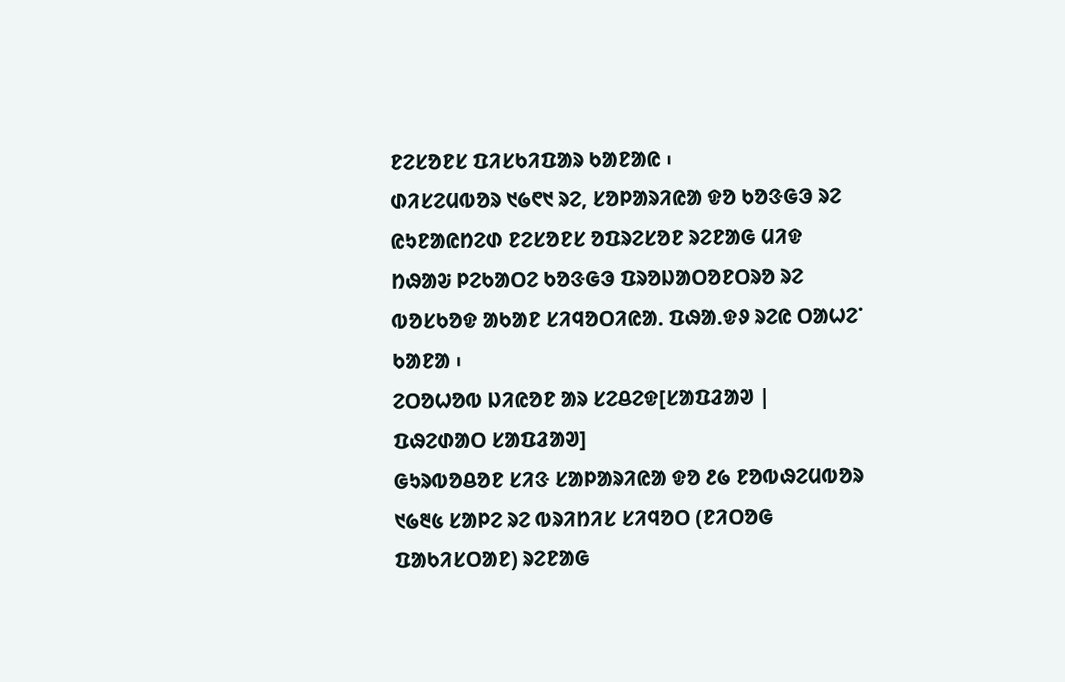ᱱᱮᱥᱚᱱᱥ ᱯᱤᱥᱠᱤᱯᱟᱨ ᱠᱟᱱᱟᱭ ᱾
ᱰᱤᱥᱮᱢᱵᱚᱨ ᱑᱙᱖᱑ ᱨᱮ, ᱥᱚᱞᱟᱨᱤᱭᱟ ᱫᱚ ᱠᱚᱝᱜᱳ ᱨᱮ ᱭᱩᱱᱟᱭᱴᱮᱰ ᱱᱮᱥᱚᱱᱥ ᱚᱯᱨᱮᱥᱚᱱ ᱨᱮᱱᱟᱜ ᱢᱤᱫ ᱴᱷᱟᱶ ᱞᱮᱠᱟᱛᱮ ᱠᱚᱝᱜᱳ ᱯᱨᱚᱡᱟᱛᱚᱱᱛᱨᱚ ᱨᱮ ᱵᱚᱥᱠᱚᱫ ᱟᱠᱟᱱ ᱥᱤᱧᱚᱛᱤᱭᱟᱹ ᱯᱷᱟᱹᱫᱽ ᱨᱮᱭ ᱛᱟᱦᱮᱸ ᱠᱟᱱᱟ ᱾
ᱮᱛᱚᱦᱚᱵ ᱡᱤᱭᱚᱱ ᱟᱨ ᱥᱮᱪᱮᱫ[ᱥᱟᱯᱲᱟᱣ | ᱯᱷᱮᱰᱟᱛ ᱥᱟᱯᱲᱟᱣ]
ᱜᱩᱨᱵᱚᱪᱚᱱ ᱥᱤᱝ ᱥᱟᱞᱟᱨᱤᱭᱟ ᱫᱚ ᱒᱙ ᱱᱚᱵᱷᱮᱢᱵᱚᱨ ᱑᱙᱓᱕ ᱥᱟᱞᱮ ᱨᱮ ᱵᱨᱤᱴᱤᱥ ᱥᱤᱧᱚᱛ (ᱱᱤᱛᱚᱜ ᱯᱟᱠᱤᱥᱛᱟᱱ) ᱨᱮᱱᱟᱜ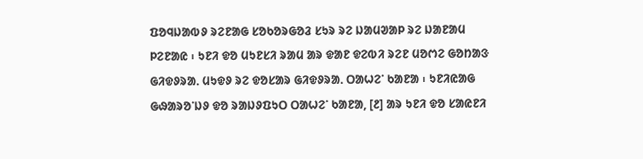ᱯᱚᱧᱡᱟᱵᱽ ᱨᱮᱱᱟᱜ ᱥᱚᱠᱚᱨᱜᱚᱲ ᱥᱩᱨ ᱨᱮ ᱡᱟᱢᱣᱟᱞ ᱨᱮ ᱡᱟᱱᱟᱢ ᱞᱮᱱᱟᱭ ᱾ ᱩᱱᱤ ᱫᱚ ᱢᱩᱱᱥᱤ ᱨᱟᱢ ᱟᱨ ᱫᱟᱱ ᱫᱮᱵᱤ ᱨᱮᱱ ᱢᱚᱬᱮ ᱜᱚᱴᱟᱝ ᱜᱤᱫᱽᱨᱟᱹ ᱢᱩᱫᱽ ᱨᱮ ᱫᱚᱥᱟᱨ ᱜᱤᱫᱽᱨᱟᱹ ᱛᱟᱦᱮᱸ ᱠᱟᱱᱟ ᱾ ᱩᱱᱤᱭᱟᱜ ᱜᱷᱟᱨᱚᱸᱡᱽ ᱫᱚ ᱨᱟᱡᱽᱯᱩᱛ ᱛᱟᱦᱮᱸ ᱠᱟᱱᱟ, [᱒] ᱟᱨ ᱩᱱᱤ ᱫᱚ ᱥᱟᱭᱱᱤ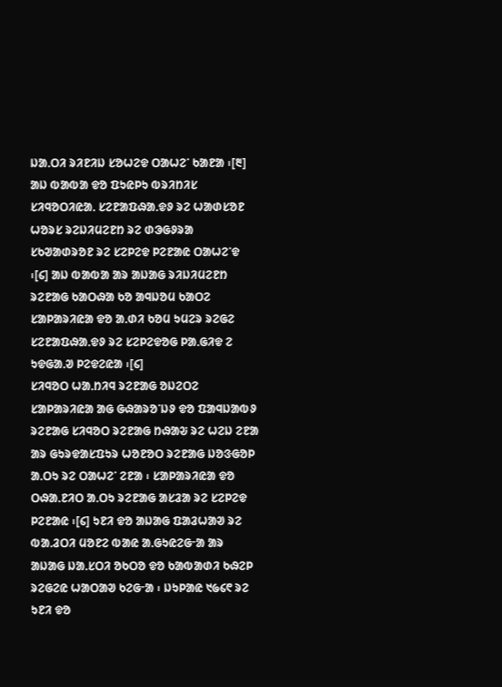ᱡᱟᱹᱛᱤ ᱨᱤᱱᱤᱡ ᱥᱚᱦᱮᱫ ᱛᱟᱦᱮᱸ ᱠᱟᱱᱟ ᱾[᱓] ᱟᱡ ᱵᱟᱵᱟ ᱫᱚ ᱯᱩᱭᱞᱩ ᱵᱨᱤᱴᱤᱥ ᱥᱤᱧᱚᱛᱤᱭᱟᱹ ᱥᱮᱱᱟᱯᱷᱟᱹᱫᱽ ᱨᱮ ᱦᱟᱰᱥᱚᱱ ᱦᱚᱨᱥ ᱨᱮᱡᱤᱢᱮᱱᱴ ᱨᱮ ᱰᱳᱜᱽᱨᱟ ᱥᱠᱣᱟᱰᱨᱚᱱ ᱨᱮ ᱥᱮᱞᱮᱫ ᱞᱮᱱᱟᱭ ᱛᱟᱦᱮᱸᱫ ᱾[᱔] ᱟᱡ ᱵᱟᱵᱟ ᱟᱨ ᱟᱡᱟᱜ ᱨᱤᱡᱤᱢᱮᱱᱴ ᱨᱮᱱᱟᱜ ᱠᱟᱛᱷᱟ ᱠᱚ ᱟᱧᱡᱚᱢ ᱠᱟᱛᱮ ᱥᱟᱞᱟᱨᱤᱭᱟ ᱫᱚ ᱟᱹᱰᱤ ᱠᱚᱢ ᱩᱢᱮᱨ ᱨᱮᱜᱮ ᱥᱮᱱᱟᱯᱷᱟᱹᱫᱽ ᱨᱮ ᱥᱮᱞᱮᱫᱚᱜ ᱞᱟᱹᱜᱤᱫ ᱮ ᱩᱫᱜᱟᱹᱣ ᱞᱮᱫᱮᱭᱟ ᱾[᱔]
ᱥᱤᱧᱚᱛ ᱦᱟᱹᱴᱤᱧ ᱨᱮᱱᱟᱜ ᱚᱡᱮᱛᱮ ᱥᱟᱞᱟᱨᱤᱭᱟ ᱟᱜ ᱜᱷᱟᱨᱚᱸᱡᱽ ᱫᱚ ᱯᱟᱧᱡᱟᱵᱽ ᱨᱮᱱᱟᱜ ᱥᱤᱧᱚᱛ ᱨᱮᱱᱟᱜ ᱴᱷᱟᱶ ᱨᱮ ᱦᱮᱡ ᱮᱱᱟ ᱟᱨ ᱜᱩᱨᱫᱟᱥᱯᱩᱨ ᱦᱚᱱᱚᱛ ᱨᱮᱱᱟᱜ ᱡᱚᱝᱜᱚᱞ ᱟᱹᱛᱩ ᱨᱮ ᱛᱟᱦᱮᱸ ᱮᱱᱟ ᱾ ᱥᱟᱞᱟᱨᱤᱭᱟ ᱫᱚ ᱛᱷᱟᱹᱱᱤᱛ ᱟᱹᱛᱩ ᱨᱮᱱᱟᱜ ᱟᱥᱲᱟ ᱨᱮ ᱥᱮᱞᱮᱫ ᱞᱮᱱᱟᱭ ᱾[᱔] ᱩᱱᱤ ᱫᱚ ᱟᱡᱟᱜ ᱯᱟᱲᱦᱟᱣ ᱨᱮ ᱵᱟᱹᱲᱛᱤ ᱢᱚᱱᱮ ᱵᱟᱭ ᱟᱹᱜᱩᱭᱮᱜᱼᱟ ᱟᱨ ᱟᱡᱟᱜ ᱡᱟᱹᱥᱛᱤ ᱚᱠᱛᱚ ᱫᱚ ᱠᱟᱵᱟᱰᱤ ᱠᱷᱮᱞ ᱨᱮᱜᱮᱭ ᱦᱟᱛᱟᱣ ᱠᱮᱜᱼᱟ ᱾ ᱡᱩᱞᱟᱭ ᱑᱙᱔᱖ ᱨᱮ ᱩᱱᱤ ᱫᱚ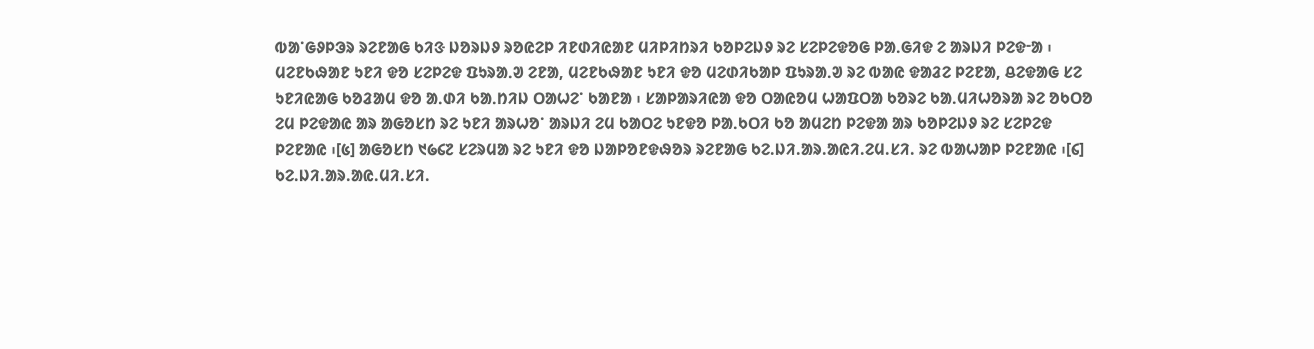ᱵᱟᱸᱜᱽᱞᱳᱨ ᱨᱮᱱᱟᱜ ᱠᱤᱝ ᱡᱚᱨᱡᱽ ᱨᱚᱭᱮᱞ ᱤᱱᱰᱤᱭᱟᱱ ᱢᱤᱞᱤᱴᱨᱤ ᱠᱚᱞᱮᱡᱽ ᱨᱮ ᱥᱮᱞᱮᱫᱚᱜ ᱞᱟᱹᱜᱤᱫ ᱮ ᱟᱨᱡᱤ ᱞᱮᱫᱼᱟ ᱾ ᱢᱮᱱᱠᱷᱟᱱ ᱩᱱᱤ ᱫᱚ ᱥᱮᱞᱮᱫ ᱯᱩᱨᱟᱹᱣ ᱮᱱᱟ, ᱢᱮᱱᱠᱷᱟᱱ ᱩᱱᱤ ᱫᱚ ᱢᱮᱰᱤᱠᱟᱞ ᱯᱩᱨᱟᱹᱣ ᱨᱮ ᱵᱟᱭ ᱫᱟᱲᱮ ᱞᱮᱱᱟ, ᱪᱮᱫᱟᱜ ᱥᱮ ᱩᱱᱤᱭᱟᱜ ᱠᱚᱲᱟᱢ ᱫᱚ ᱟᱹᱰᱤ ᱠᱟᱹᱴᱤᱡ ᱛᱟᱦᱮᱸ ᱠᱟᱱᱟ ᱾ ᱥᱟᱞᱟᱨᱤᱭᱟ ᱫᱚ ᱛᱟᱭᱚᱢ ᱦᱟᱯᱛᱟ ᱠᱚᱨᱮ ᱠᱟᱹᱢᱤᱦᱚᱨᱟ ᱨᱮ ᱚᱠᱛᱚ ᱮᱢ ᱞᱮᱫᱟᱭ ᱟᱨ ᱟᱜᱚᱥᱴ ᱨᱮ ᱩᱱᱤ ᱟᱨᱦᱚᱸ ᱟᱨᱡᱤ ᱮᱢ ᱠᱟᱛᱮ ᱩᱱᱫᱚ ᱞᱟᱹᱠᱛᱤ ᱠᱚ ᱟᱢᱮᱴ ᱞᱮᱫᱟ ᱟᱨ ᱠᱚᱞᱮᱡᱽ ᱨᱮ ᱥᱮᱞᱮᱫ ᱞᱮᱱᱟᱭ ᱾[᱕] ᱟᱜᱚᱥᱴ ᱑᱙᱔᱗ ᱥᱮᱨᱢᱟ ᱨᱮ ᱩᱱᱤ ᱫᱚ ᱡᱟᱞᱚᱱᱫᱷᱚᱨ ᱨᱮᱱᱟᱜ ᱠᱮ.ᱡᱤ.ᱟᱨ.ᱟᱭᱤ.ᱮᱢ.ᱥᱤ. ᱨᱮ ᱵᱟᱦᱟᱞ ᱞᱮᱱᱟᱭ ᱾[᱔] ᱠᱮ.ᱡᱤ.ᱟᱨ.ᱟᱭ.ᱢᱤ.ᱥᱤ.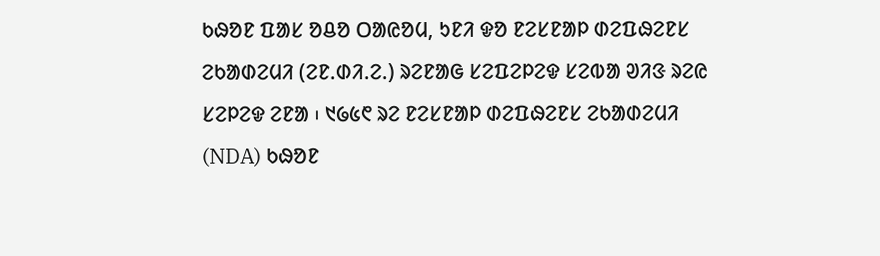ᱠᱷᱚᱱ ᱯᱟᱥ ᱚᱪᱚ ᱛᱟᱭᱚᱢ, ᱩᱱᱤ ᱫᱚ ᱱᱮᱥᱱᱟᱞ ᱰᱮᱯᱷᱮᱱᱥ ᱮᱠᱟᱰᱮᱢᱤ (ᱮᱱ.ᱰᱤ.ᱮ.) ᱨᱮᱱᱟᱜ ᱥᱮᱯᱮᱞᱮᱫ ᱥᱮᱵᱟ ᱣᱤᱝ ᱨᱮᱭ ᱥᱮᱞᱮᱫ ᱮᱱᱟ ᱾ ᱑᱙᱕᱖ ᱨᱮ ᱱᱮᱥᱱᱟᱞ ᱰᱮᱯᱷᱮᱱᱥ ᱮᱠᱟᱰᱮᱢᱤ (NDA) ᱠᱷᱚᱱ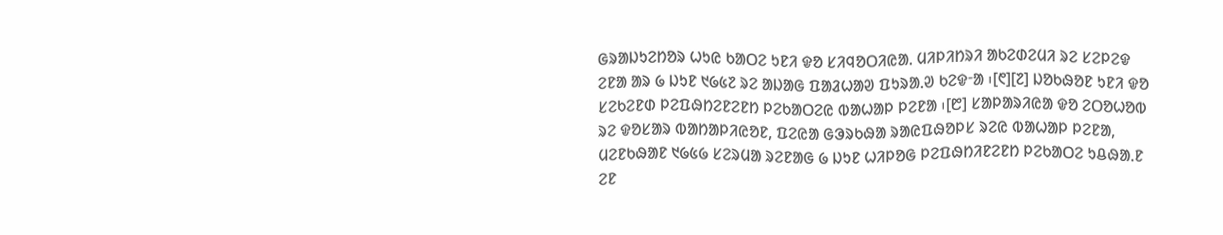ᱜᱨᱟᱡᱩᱮᱴᱚᱨ ᱦᱩᱭ ᱠᱟᱛᱮ ᱩᱱᱤ ᱫᱚ ᱥᱤᱧᱚᱛᱤᱭᱟᱹ ᱢᱤᱞᱤᱴᱨᱤ ᱟᱠᱮᱰᱮᱢᱤ ᱨᱮ ᱥᱮᱞᱮᱫ ᱮᱱᱟ ᱟᱨ ᱙ ᱡᱩᱱ ᱑᱙᱕᱗ ᱨᱮ ᱟᱡᱟᱜ ᱯᱟᱲᱦᱟᱣ ᱯᱩᱨᱟᱹᱣ ᱠᱮᱫᱼᱟ ᱾[᱖][᱗] ᱡᱚᱠᱷᱚᱱ ᱩᱱᱤ ᱫᱚ ᱥᱮᱠᱮᱱᱰ ᱞᱮᱯᱷᱴᱮᱱᱮᱱᱴ ᱞᱮᱠᱟᱛᱮᱭ ᱵᱟᱦᱟᱞ ᱞᱮᱱᱟ ᱾[᱘] ᱥᱟᱞᱟᱨᱤᱭᱟ ᱫᱚ ᱮᱛᱚᱦᱚᱵ ᱨᱮ ᱫᱚᱥᱟᱨ ᱵᱟᱴᱟᱞᱤᱭᱚᱱ, ᱯᱮᱭᱟ ᱜᱳᱨᱠᱷᱟ ᱨᱟᱭᱯᱷᱚᱞᱥ ᱨᱮᱭ ᱵᱟᱦᱟᱞ ᱞᱮᱱᱟ, ᱢᱮᱱᱠᱷᱟᱱ ᱑᱙᱕᱙ ᱥᱮᱨᱢᱟ ᱨᱮᱱᱟᱜ ᱙ ᱡᱩᱱ ᱦᱤᱞᱚᱜ ᱞᱮᱯᱷᱴᱤᱱᱮᱱᱴ ᱞᱮᱠᱟᱛᱮ ᱩᱪᱷᱟᱹᱱ ᱮᱱ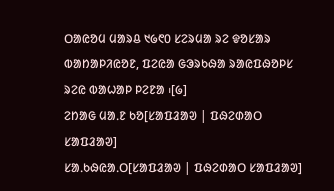ᱛᱟᱭᱚᱢ ᱢᱟᱨᱪ ᱑᱙᱖᱐ ᱥᱮᱨᱢᱟ ᱨᱮ ᱫᱚᱥᱟᱨ ᱵᱟᱴᱟᱞᱤᱭᱚᱱ, ᱯᱮᱭᱟ ᱜᱳᱨᱠᱷᱟ ᱨᱟᱭᱯᱷᱚᱞᱥ ᱨᱮᱭ ᱵᱟᱦᱟᱞ ᱞᱮᱱᱟ ᱾[᱙]
ᱮᱴᱟᱜ ᱢᱟᱹᱱ ᱠᱚ[ᱥᱟᱯᱲᱟᱣ | ᱯᱷᱮᱰᱟᱛ ᱥᱟᱯᱲᱟᱣ]
ᱥᱟᱹᱠᱷᱭᱟᱹᱛ[ᱥᱟᱯᱲᱟᱣ | ᱯᱷᱮᱰᱟᱛ ᱥᱟᱯᱲᱟᱣ]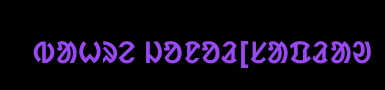ᱵᱟᱦᱨᱮ ᱡᱚᱱᱚᱲ[ᱥᱟᱯᱲᱟᱣ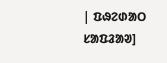| ᱯᱷᱮᱰᱟᱛ ᱥᱟᱯᱲᱟᱣ]